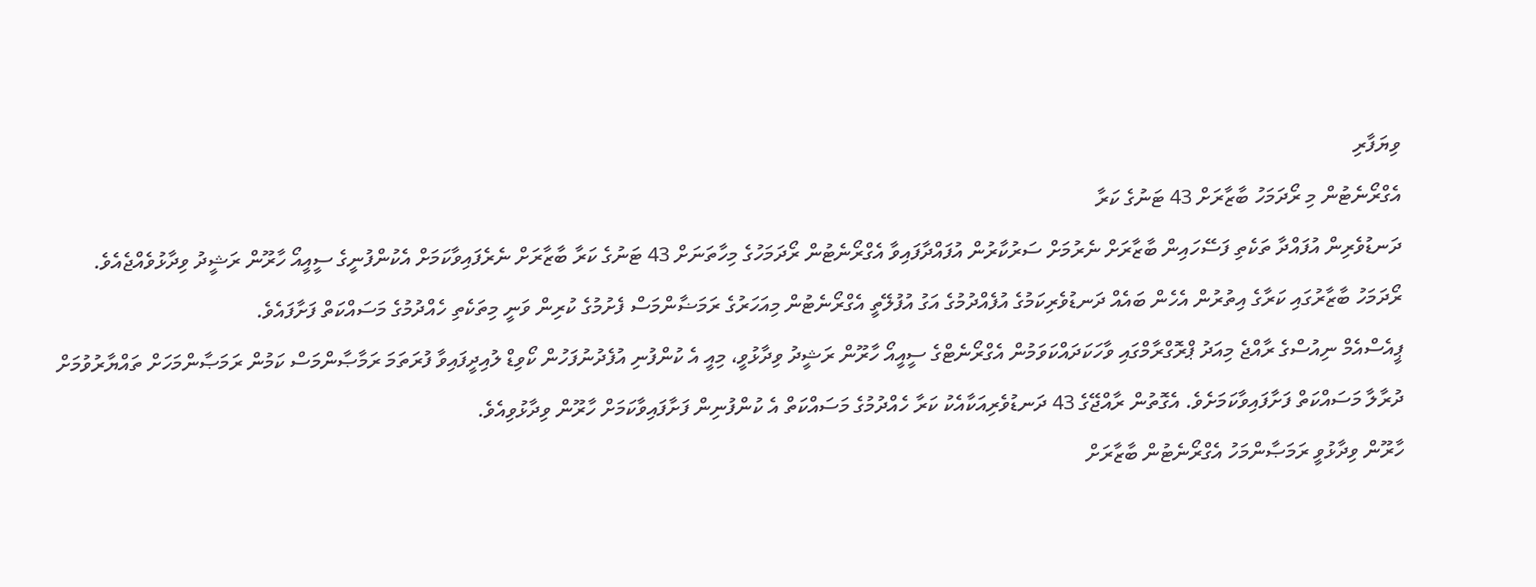ވިޔަފާރި
އެގްރޯނެޓުން މި ރޯދަމަހު ބާޒާރަށް 43 ޓަނުގެ ކަރާ
ދަނޑުވެރިން އުފައްދާ ތަކެތި ފަސޭހައިން ބާޒާރަށް ނެރުމަށް ސަރުކާރުން އުފައްދާފައިވާ އެގްރޯނެޓުން ރޯދަމަހުގެ މިހާތަނަށް 43 ޓަނުގެ ކަރާ ބާޒާރަށް ނެރެފައިވާކަމަށް އެކުންފުނީގެ ސީއީއޯ ހާރޫން ރަޝީދު ވިދާޅުވެއްޖެއެވެ.
ރޯދަމަހު ބާޒާރުގައި ކަރާގެ އިތުރުން އެހެން ބައެއް ދަނޑުވެރިކަމުގެ އުފެއްދުމުގެ އަގު އުފުލޭތީ އެގްރޯނެޓުން މިއަހަރުގެ ރަމަޟާންމަސް ފެށުމުގެ ކުރިން ވަނީ މިތަކެތި ހެއްދުމުގެ މަސައްކަތް ފަށާފައެވެ.
ޕީއެސްއެމް ނިއުސްގެ ރާއްޖެ މިއަދު ޕްރޮގްރާމްގައި ވާހަކަދައްކަވަމުން އެގްރޯނެޓްގެ ސީއީއޯ ހާރޫން ރަޝީދު ވިދާޅުވީ، މިއީ އެ ކުންފުނި އުފެދުނުފަހުން ކޯވިޑް ލުއިދީފައިވާ ފުރަތަމަ ރަމާޞާންމަސް ކަމުން ރަމަޞާންމަހަށް ތައްޔާރުވުމަށް ދުރާލާ މަސައްކަތް ފަށާފައިވާކަމަށެވެ. އެގޮތުން ރާއްޖޭގެ 43 ދަނޑުވެރިއަކާއެކު ކަރާ ހެއްދުމުގެ މަސައްކަތް އެ ކުންފުނިން ފަށާފައިވާކަމަށް ހާރޫން ވިދާޅުވިއެވެ.
ހާރޫން ވިދާޅުވީ ރަމަޞާންމަހު އެގްރޯނެޓުން ބާޒާރަށް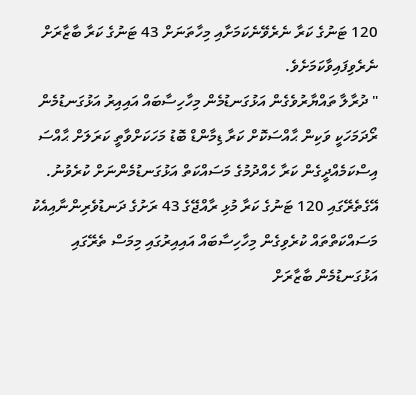120 ޓަނުގެ ކަރާ ނެރެވޭނެކަމަށާއި މިހާތަނަށް 43 ޓަނުގެ ކަރާ ބާޒާރަށް ނެރެވިފައިވާކަމަށެވެ.
" ދުރާލާ ތައްޔާރުވެގެން އަޅުގަނޑުމެން މިހާހިސާބައް އައިއިރު އަޅުގަނޑުމެން ރޯދަމަހަކީ ވަކިން ޙާއްސަކޮށް ކަރާ ޑިމާންޑް ބޮޑު މަހަކަށްވާތީ ކަރަލަށް ޙާއްސަ އިސްކަމެއްދީގެން ކަރާ ހެއްދުމުގެ މަސައްކަތް އަޅުގަނޑުމެންނަށް ކުރެވުނު. އޭގެތެރޭގައި 120 ޓަނުގެ ކަރާ މުޅި ރާއްޖޭގެ 43 ރަށުގެ ދަނޑުވެރިންނާއިއެކު މަސައްކަތްތައް ކުރެވިގެން މިހާހިސާބައް އައިއިރުގައި މިމަސް ތެރޭގައި އަޅުގަނޑުމެން ބާޒާރަށް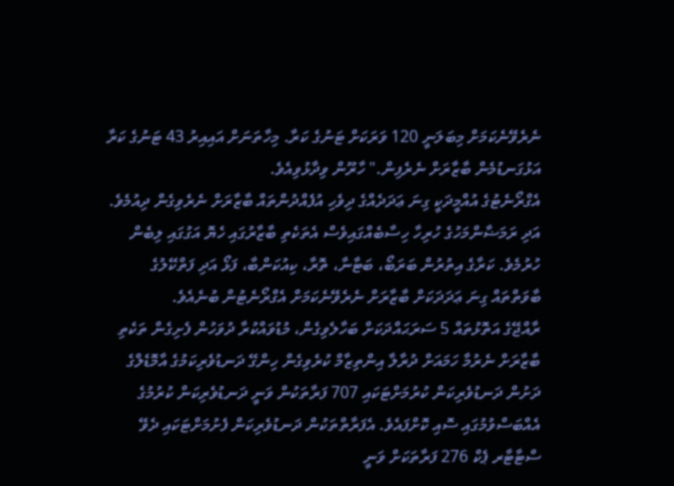ނެރެވޭނެކަމަށް މިބަލަނީ 120 ވަރަކަށް ޓަނުގެ ކަރާ. މިހާތަނަށް އައިއިރު 43 ޓަނުގެ ކަރާ އަޅުގަނޑުމެން ބާޒާރަށް ނެރެފިން." ހާރޫން ވިދާޅުވިއެވެ.
އެގްރޯނެޓުގެ އުއްމީދަކީ ގިނަ ޢަދަދެއްގެ ދިވެހި އުފެއްދުންތައް ބާޒާރަށް ނެރެވިގެން ދިއުމެވެ. އަދި ރަމަޟާންމަހުގެ ހުރިހާ ހިސާބެއްގައިވެސް އެތަކެތި ބާޒާރުގައި ހެޔޮ އަގުގައި ލިބެން ހުރުމެވެ. ކަރާގެ އިތުރުން ބަރަބޯ، ބަޓާނާ، ތޮރާ، ކިއުކަންބާ، ފަޅޯ އަދި ފަތްކޭލުގެ ބާވަތްތައް ގިނަ ޢަދަދަކަށް ބާޒާރަށް ނެރެވޭނެކަމަށް އެގްރޯނެޓުން ބުނެއެވެ.
ރާއްޖޭގެ އަތޮޅުތައް 5 ސަރަޙައްދަކަށް ބަހާލެވިގެން، މުޑުވައްކުރާ ދުވަހުން ފެށިގެން ތަކެތި ބާޒާރަށް ނެރުމާ ހަމައަށް ދުރާލާ އިންތިޒާމް ކުރެވިގެން ހިންގޭ ދަނޑުވެރިކަމުގެ އާމޮޑެލްގެ ދަށުން ދަނޑުވެރިކަން ކުރުމަށްޓަކައި 707 ފަރާތަކުން ވަނީ ދަނޑުވެރިކަން ކުރުމުގެ އެއްބަސްވުމުގައި ސޮއި ކޮށްފައެވެ. އެފަރާތްތަކުން ދަނޑުވެރިކަން ފެށުމަށްޓަކައި ދެވޭ ސްޓާޓާރ ޕެކް 276 ފަރާތަކަށް ވަނީ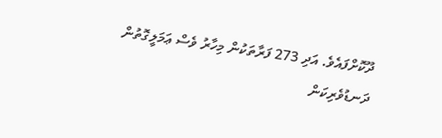ދޫކޮށްފައެވެ. އަދި 273 ފަރާތަކުން މިހާރު ވެސް ޢަމަލީގޮތުން ދަނޑުވެރިކަން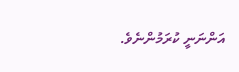އަންނަނީ ކުރަމުންނެވެ.